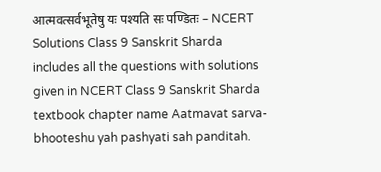आत्मवत्सर्वभूतेषु यः पश्यति सः पण्डितः – NCERT Solutions Class 9 Sanskrit Sharda includes all the questions with solutions given in NCERT Class 9 Sanskrit Sharda textbook chapter name Aatmavat sarva-bhooteshu yah pashyati sah panditah.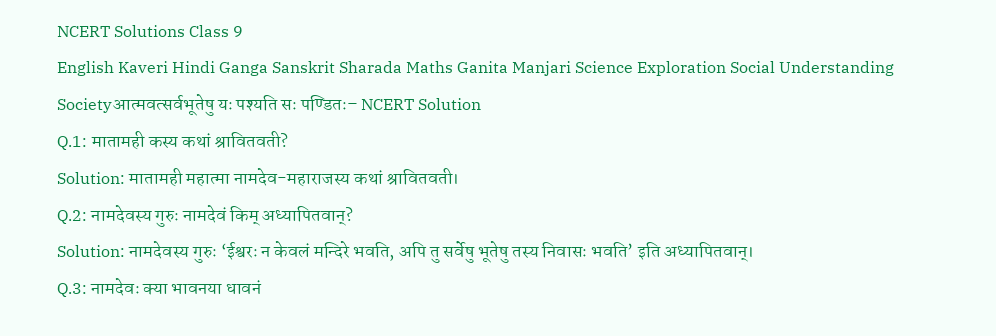NCERT Solutions Class 9
English Kaveri Hindi Ganga Sanskrit Sharada Maths Ganita Manjari Science Exploration Social Understanding Societyआत्मवत्सर्वभूतेषु यः पश्यति सः पण्डितः– NCERT Solution
Q.1: मातामही कस्य कथां श्रावितवती?
Solution: मातामही महात्मा नामदेव-महाराजस्य कथां श्रावितवती।
Q.2: नामदेवस्य गुरुः नामदेवं किम् अध्यापितवान्?
Solution: नामदेवस्य गुरुः ‘ईश्वरः न केवलं मन्दिरे भवति, अपि तु सर्वेषु भूतेषु तस्य निवासः भवति’ इति अध्यापितवान्।
Q.3: नामदेवः क्या भावनया धावनं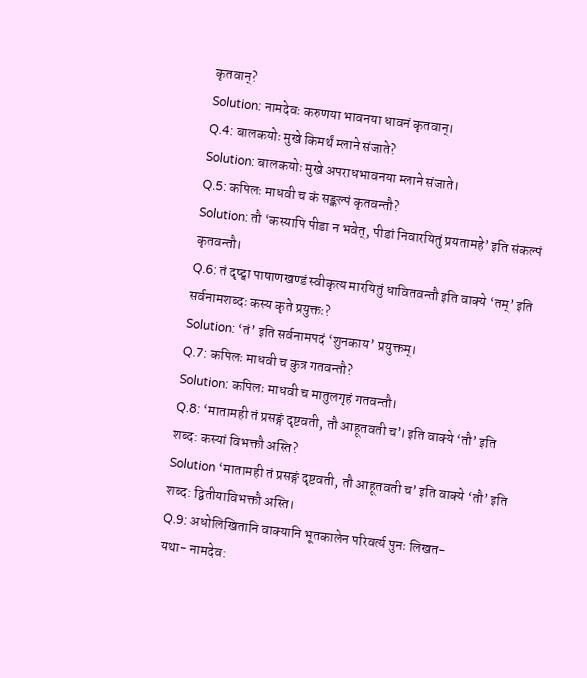कृतवान्?
Solution: नामदेवः करुणया भावनया धावनं कृतवान्।
Q.4: बालकयोः मुखे किमर्थं म्लाने संजाते?
Solution: बालकयोः मुखे अपराधभावनया म्लाने संजाते।
Q.5: कपिलः माधवी च कं सङ्कल्पं कृतवन्तौ?
Solution: तौ ‘कस्यापि पीडा न भवेत्, पीडां निवारयितुं प्रयतामहे’ इति संकल्पं कृतवन्तौ।
Q.6: तं दृष्ट्वा पाषाणखण्डं स्वीकृत्य मारयितुं धावितवन्तौ इति वाक्ये ‘तम्’ इति सर्वनामशब्दः कस्य कृते प्रयुक्तः?
Solution: ‘तं’ इति सर्वनामपदं ‘शुनकाय’ प्रयुक्तम्।
Q.7: कपिलः माधवी च कुत्र गतवन्तौ?
Solution: कपिलः माधवी च मातुलगृहं गतवन्तौ।
Q.8: ‘मातामही तं प्रसङ्गं दृष्टवती, तौ आहूतवती च’। इति वाक्ये ‘तौ’ इति शब्द: कस्यां विभक्तौ अस्ति?
Solution ‘मातामही तं प्रसङ्गं दृष्टवती, तौ आहूतवती च’ इति वाक्ये ‘तौ’ इति शब्द: द्वितीयाविभक्तौ अस्ति।
Q.9: अधोलिखितानि वाक्यानि भूतकालेन परिवर्त्य पुनः लिखत-
यथा- नामदेव: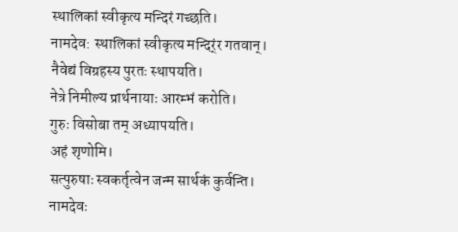स्थालिकां स्वीकृत्य मन्दिरं गच्छति।
नामदेव: स्थालिकां स्वीकृत्य मन्दिर्ंर गतवान्।
नैवेद्यं विग्रहस्य पुरतः स्थापयति।
नेत्रे निमील्य प्रार्थनायाः आरम्भं करोति।
गुरुः विसोबा तम् अध्यापयति।
अहं शृणोमि।
सत्पुरुषाः स्वकर्तृत्वेन जन्म सार्थकं कुर्वन्ति।
नामदेवः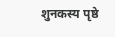शुनकस्य पृष्ठे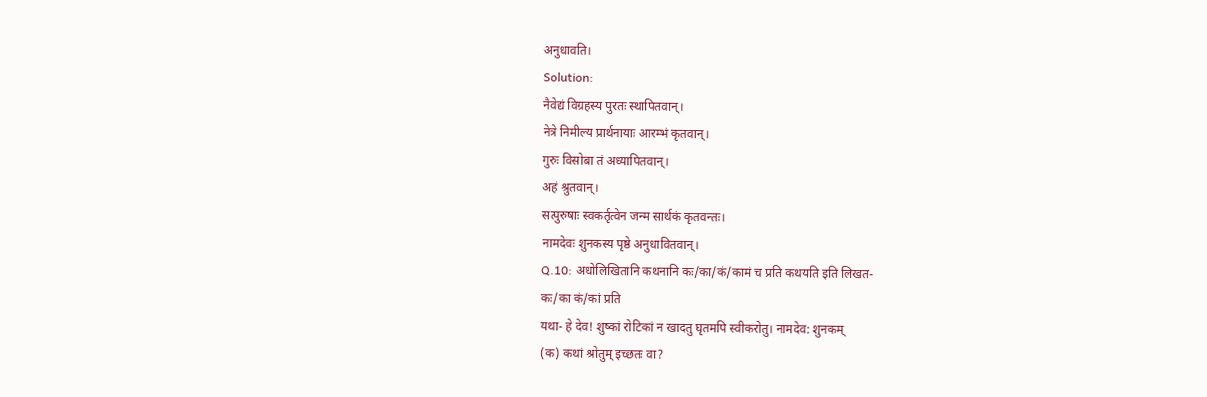अनुधावति।
Solution:
नैवेद्यं विग्रहस्य पुरतः स्थापितवान्।
नेत्रे निमील्य प्रार्थनायाः आरम्भं कृतवान्।
गुरुः विसोबा तं अध्यापितवान्।
अहं श्रुतवान्।
सत्पुरुषाः स्वकर्तृत्वेन जन्म सार्थकं कृतवन्तः।
नामदेवः शुनकस्य पृष्ठे अनुधावितवान्।
Q.10: अधोलिखितानि कथनानि कः/का/कं/कामं च प्रति कथयति इति लिखत-
कः/का कं/कां प्रति
यथा- हे देव! शुष्कां रोटिकां न खादतु घृतमपि स्वीकरोतु। नामदेव: शुनकम्
(क) कथां श्रोतुम् इच्छतः वा?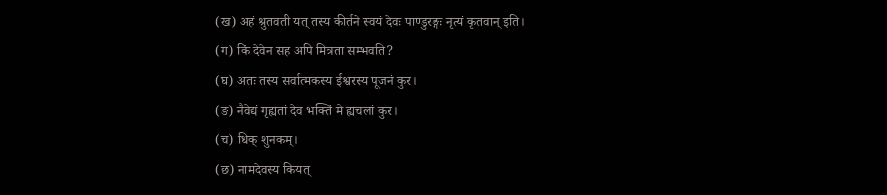(ख) अहं श्रुतवती यत् तस्य कीर्तने स्वयं देवः पाण्डुरङ्गः नृत्यं कृतवान् इति।
(ग) किं देवेन सह अपि मित्रता सम्भवति?
(घ) अतः तस्य सर्वात्मकस्य ईश्वरस्य पूजनं कुर।
(ङ) नैवेद्यं गृह्यतां देव भक्तिं मे ह्यचलां कुर।
(च) धिक् शुनकम्।
(छ) नामदेवस्य कियत्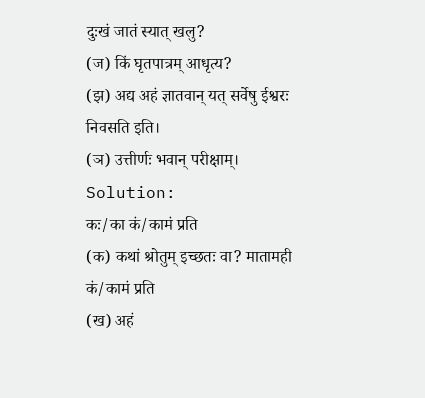दुःखं जातं स्यात् खलु?
(ज) किं घृतपात्रम् आधृत्य?
(झ) अद्य अहं ज्ञातवान् यत् सर्वेषु ईश्वरः निवसति इति।
(ञ) उत्तीर्णः भवान् परीक्षाम्।
Solution:
कः/का कं/कामं प्रति
(क) कथां श्रोतुम् इच्छतः वा? मातामही कं/कामं प्रति
(ख) अहं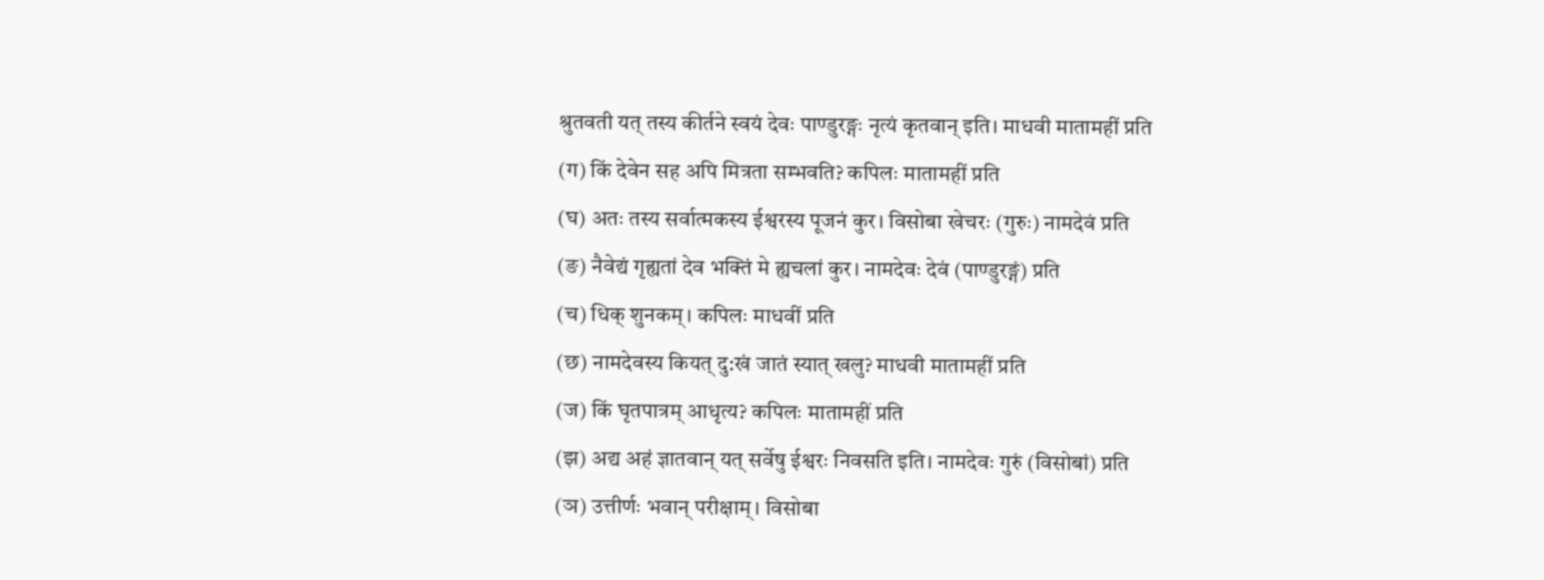श्रुतवती यत् तस्य कीर्तने स्वयं देवः पाण्डुरङ्गः नृत्यं कृतवान् इति। माधवी मातामहीं प्रति
(ग) किं देवेन सह अपि मित्रता सम्भवति? कपिलः मातामहीं प्रति
(घ) अतः तस्य सर्वात्मकस्य ईश्वरस्य पूजनं कुर। विसोबा खेचरः (गुरुः) नामदेवं प्रति
(ङ) नैवेद्यं गृह्यतां देव भक्तिं मे ह्यचलां कुर। नामदेवः देवं (पाण्डुरङ्गं) प्रति
(च) धिक् शुनकम्। कपिलः माधवीं प्रति
(छ) नामदेवस्य कियत् दु:खं जातं स्यात् खलु? माधवी मातामहीं प्रति
(ज) किं घृतपात्रम् आधृत्य? कपिलः मातामहीं प्रति
(झ) अद्य अहं ज्ञातवान् यत् सर्वेषु ईश्वरः निवसति इति। नामदेवः गुरुं (विसोबां) प्रति
(ञ) उत्तीर्णः भवान् परीक्षाम्। विसोबा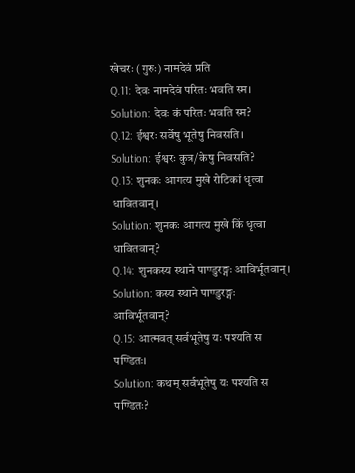खेचरः (गुरुः) नामदेवं प्रति
Q.11: देवः नामदेवं परितः भवति स्म।
Solution: देवः कं परितः भवति स्म?
Q.12: ईश्वरः सर्वेषु भूतेषु निवसति।
Solution: ईश्वरः कुत्र/केषु निवसति?
Q.13: शुनकः आगत्य मुखे रोटिकां धृत्वा धावितवान्।
Solution: शुनकः आगत्य मुखे किं धृत्वा धावितवान्?
Q.14: शुनकस्य स्थाने पाण्डुरङ्गः आविर्भूतवान्।
Solution: कस्य स्थाने पाण्डुरङ्गः आविर्भूतवान्?
Q.15: आत्मवत् सर्वभूतेषु यः पश्यति स पण्डितः।
Solution: कथम् सर्वभूतेषु यः पश्यति स पण्डितः?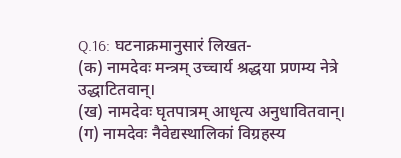Q.16: घटनाक्रमानुसारं लिखत-
(क) नामदेवः मन्त्रम् उच्चार्य श्रद्धया प्रणम्य नेत्रे उद्धाटितवान्।
(ख) नामदेवः घृतपात्रम् आधृत्य अनुधावितवान्।
(ग) नामदेवः नैवेद्यस्थालिकां विग्रहस्य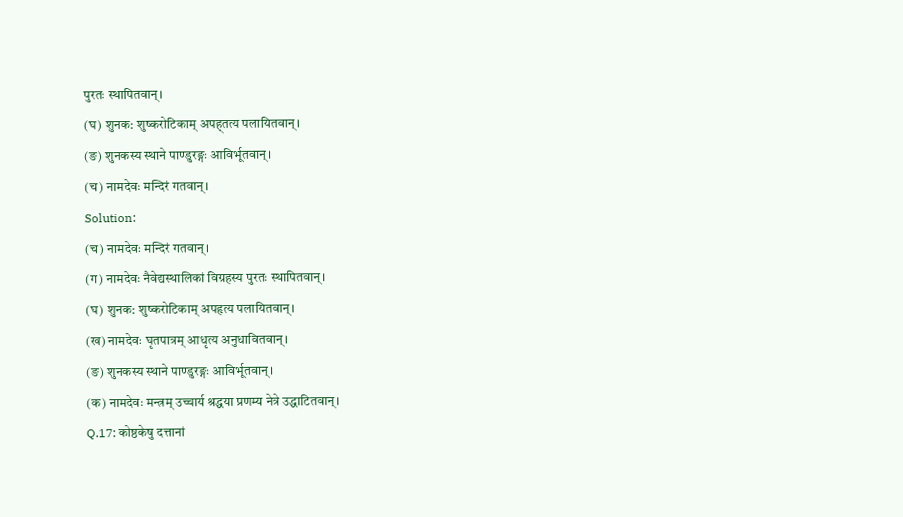पुरतः स्थापितवान्।
(घ) शुनक: शुष्करोटिकाम् अपह्तत्य पलायितवान्।
(ङ) शुनकस्य स्थाने पाण्डुरङ्गः आविर्भूतवान्।
(च) नामदेवः मन्दिरं गतवान्।
Solution:
(च) नामदेवः मन्दिरं गतवान्।
(ग) नामदेवः नैवेद्यस्थालिकां विग्रहस्य पुरतः स्थापितवान्।
(घ) शुनक: शुष्करोटिकाम् अपहृत्य पलायितवान्।
(ख) नामदेवः घृतपात्रम् आधृत्य अनुधावितवान्।
(ङ) शुनकस्य स्थाने पाण्डुरङ्गः आविर्भूतवान्।
(क) नामदेवः मन्त्रम् उच्चार्य श्रद्धया प्रणम्य नेत्रे उद्धाटितवान्।
Q.17: कोष्ठकेषु दत्तानां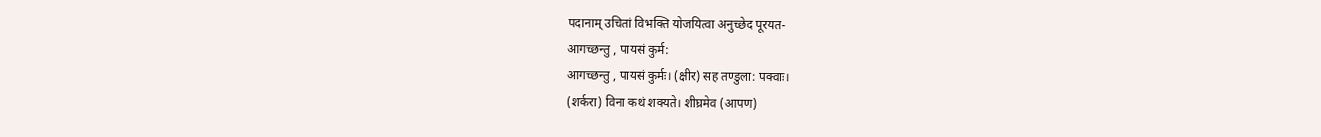पदानाम् उचितां विभक्ति योजयित्वा अनुच्छेद पूरयत-
आगच्छन्तु , पायसं कुर्म:
आगच्छन्तु , पायसं कुर्मः। (क्षीर) सह तण्डुला: पक्वाः।
(शर्करा) विना कथं शक्यते। शीघ्रमेव (आपण)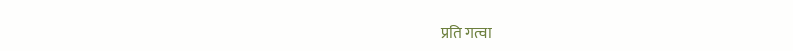प्रति गत्वा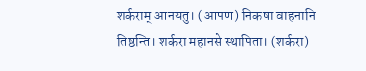शर्कराम् आनयतु। (आपण) निकषा वाहनानि तिष्ठन्ति। शर्करा महानसे स्थापिता। (शर्करा)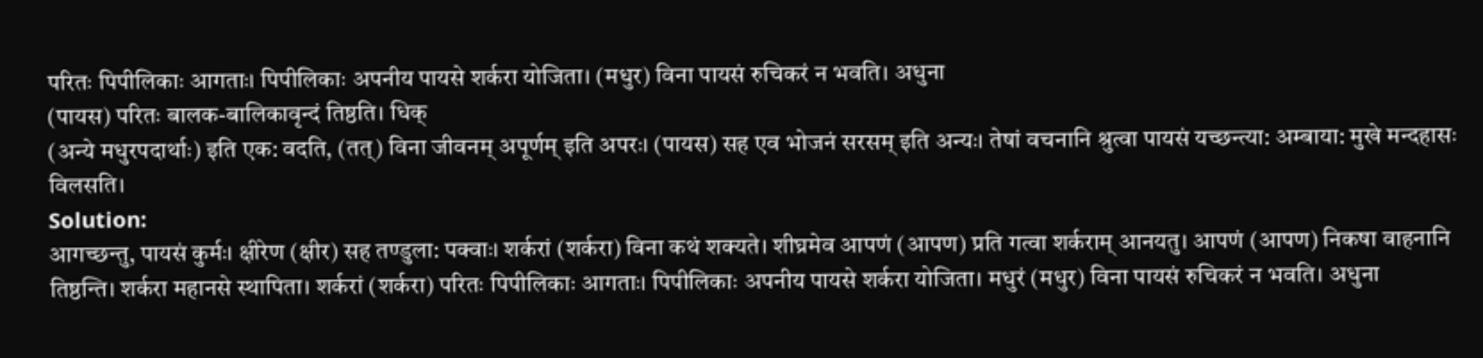परितः पिपीलिकाः आगताः। पिपीलिकाः अपनीय पायसे शर्करा योजिता। (मधुर) विना पायसं रुचिकरं न भवति। अधुना
(पायस) परितः बालक-बालिकावृन्दं तिष्ठति। धिक्
(अन्ये मधुरपदार्थाः) इति एक: वदति, (तत्) विना जीवनम् अपूर्णम् इति अपरः। (पायस) सह एव भोजनं सरसम् इति अन्यः। तेषां वचनानि श्रुत्वा पायसं यच्छन्त्या: अम्बाया: मुखे मन्दहासः विलसति।
Solution:
आगच्छन्तु, पायसं कुर्मः। क्षीरेण (क्षीर) सह तण्डुला: पक्वाः। शर्करां (शर्करा) विना कथं शक्यते। शीघ्रमेव आपणं (आपण) प्रति गत्वा शर्कराम् आनयतु। आपणं (आपण) निकषा वाहनानि तिष्ठन्ति। शर्करा महानसे स्थापिता। शर्करां (शर्करा) परितः पिपीलिकाः आगताः। पिपीलिकाः अपनीय पायसे शर्करा योजिता। मधुरं (मधुर) विना पायसं रुचिकरं न भवति। अधुना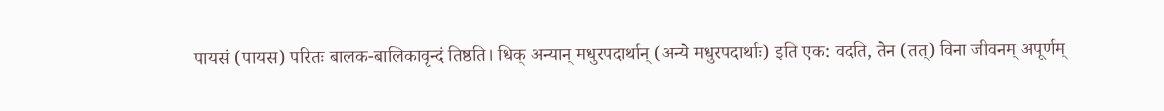पायसं (पायस) परितः बालक-बालिकावृन्दं तिष्ठति। धिक् अन्यान् मधुरपदार्थान् (अन्ये मधुरपदार्थाः) इति एक: वदति, तेन (तत्) विना जीवनम् अपूर्णम्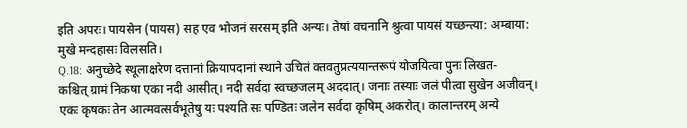इति अपरः। पायसेन (पायस) सह एव भोजनं सरसम् इति अन्यः। तेषां वचनानि श्रुत्वा पायसं यच्छन्त्या: अम्बाया: मुखे मन्दहासः विलसति।
Q.18: अनुच्छेदे स्थूलाक्षरेण दत्तानां क्रियापदानां स्थाने उचितं क्तवतुप्रत्ययान्तरूपं योजयित्वा पुनः लिखत-
कश्चित् ग्रामं निकषा एका नदी आसीत्। नदी सर्वदा स्वच्छजलम् अददात्। जनाः तस्याः जलं पीत्वा सुखेन अजीवन्। एकः कृषकः तेन आत्मवत्सर्वभूतेषु यः पश्यति सः पण्डितः जलेन सर्वदा कृषिम् अकरोत्। कालान्तरम् अन्ये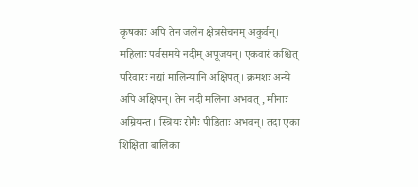कृषकाः अपि तेन जलेन क्षेत्रसेचनम् अकुर्वन्। महिलाः पर्वसमये नदीम् अपूजयन्। एकवारं कश्चित् परिवारः नद्यां मालिन्यानि अक्षिपत्। क्रमशः अन्ये अपि अक्षिपन्। तेन नदी मलिना अभवत् , मीनाः अम्रियन्त। स्त्रियः रोगैः पीडिताः अभवन्। तदा एका शिक्षिता बालिका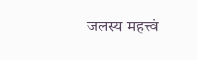जलस्य महत्त्वं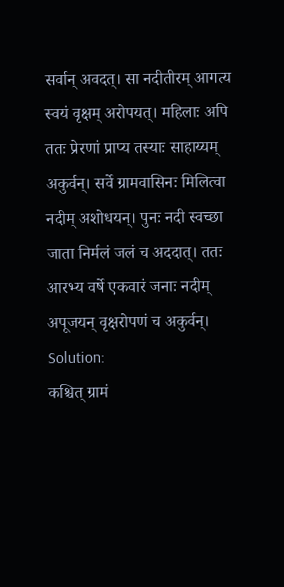सर्वान् अवदत्। सा नदीतीरम् आगत्य स्वयं वृक्षम् अरोपयत्। महिलाः अपि ततः प्रेरणां प्राप्य तस्याः साहाय्यम् अकुर्वन्। सर्वे ग्रामवासिनः मिलित्वा नदीम् अशोधयन्। पुनः नदी स्वच्छा जाता निर्मलं जलं च अददात्। ततः आरभ्य वर्षे एकवारं जनाः नदीम् अपूजयन् वृक्षरोपणं च अकुर्वन्।
Solution:
कश्चित् ग्रामं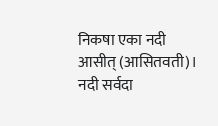निकषा एका नदी आसीत् (आसितवती)। नदी सर्वदा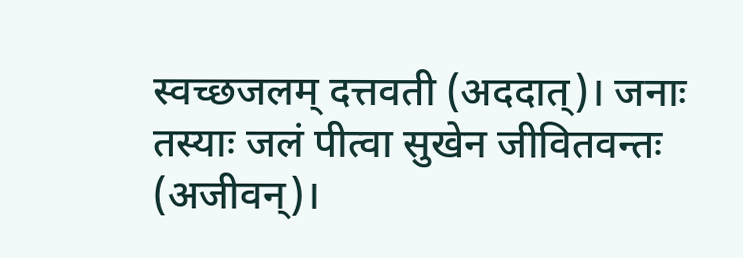स्वच्छजलम् दत्तवती (अददात्)। जनाः तस्याः जलं पीत्वा सुखेन जीवितवन्तः (अजीवन्)।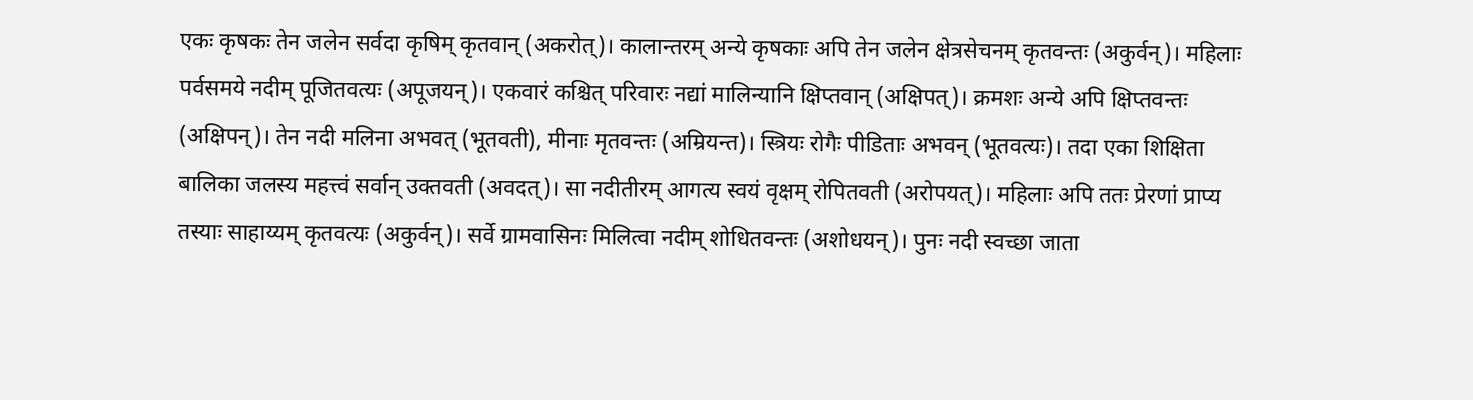एकः कृषकः तेन जलेन सर्वदा कृषिम् कृतवान् (अकरोत्)। कालान्तरम् अन्ये कृषकाः अपि तेन जलेन क्षेत्रसेचनम् कृतवन्तः (अकुर्वन्)। महिलाः पर्वसमये नदीम् पूजितवत्यः (अपूजयन्)। एकवारं कश्चित् परिवारः नद्यां मालिन्यानि क्षिप्तवान् (अक्षिपत्)। क्रमशः अन्ये अपि क्षिप्तवन्तः (अक्षिपन्)। तेन नदी मलिना अभवत् (भूतवती), मीनाः मृतवन्तः (अम्रियन्त)। स्त्रियः रोगैः पीडिताः अभवन् (भूतवत्यः)। तदा एका शिक्षिता बालिका जलस्य महत्त्वं सर्वान् उक्तवती (अवदत्)। सा नदीतीरम् आगत्य स्वयं वृक्षम् रोपितवती (अरोपयत्)। महिलाः अपि ततः प्रेरणां प्राप्य तस्याः साहाय्यम् कृतवत्यः (अकुर्वन्)। सर्वे ग्रामवासिनः मिलित्वा नदीम् शोधितवन्तः (अशोधयन्)। पुनः नदी स्वच्छा जाता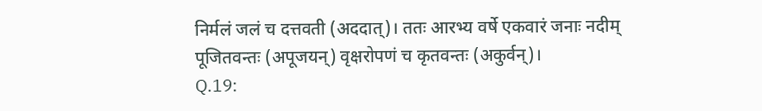निर्मलं जलं च दत्तवती (अददात्)। ततः आरभ्य वर्षे एकवारं जनाः नदीम् पूजितवन्तः (अपूजयन्) वृक्षरोपणं च कृतवन्तः (अकुर्वन्)।
Q.19: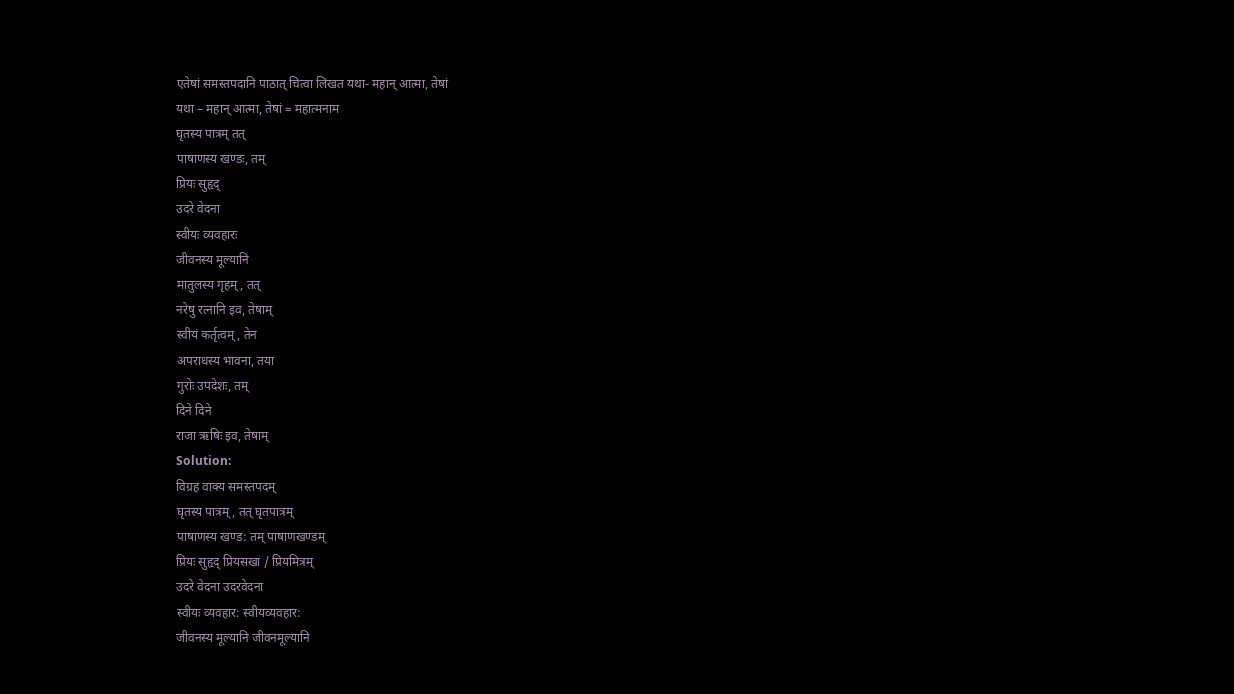एतेषां समस्तपदानि पाठात् चित्वा लिखत यथा- महान् आत्मा, तेषां
यथा – महान् आत्मा, तेषां = महात्मनाम
घृतस्य पात्रम् तत्
पाषाणस्य खण्डः, तम्
प्रियः सुहृद्
उदरे वेदना
स्वीयः व्यवहारः
जीवनस्य मूल्यानि
मातुलस्य गृहम्, तत्
नरेषु रत्नानि इव, तेषाम्
स्वीयं कर्तृत्वम्, तेन
अपराधस्य भावना, तया
गुरोः उपदेशः, तम्
दिने दिने
राजा ऋषिः इव, तेषाम्
Solution:
विग्रह वाक्य समस्तपदम्
घृतस्य पात्रम्, तत् घृतपात्रम्
पाषाणस्य खण्ड: तम् पाषाणखण्डम्
प्रियः सुहृद् प्रियसखा / प्रियमित्रम्
उदरे वेदना उदरवेदना
स्वीयः व्यवहार: स्वीयव्यवहार:
जीवनस्य मूल्यानि जीवनमूल्यानि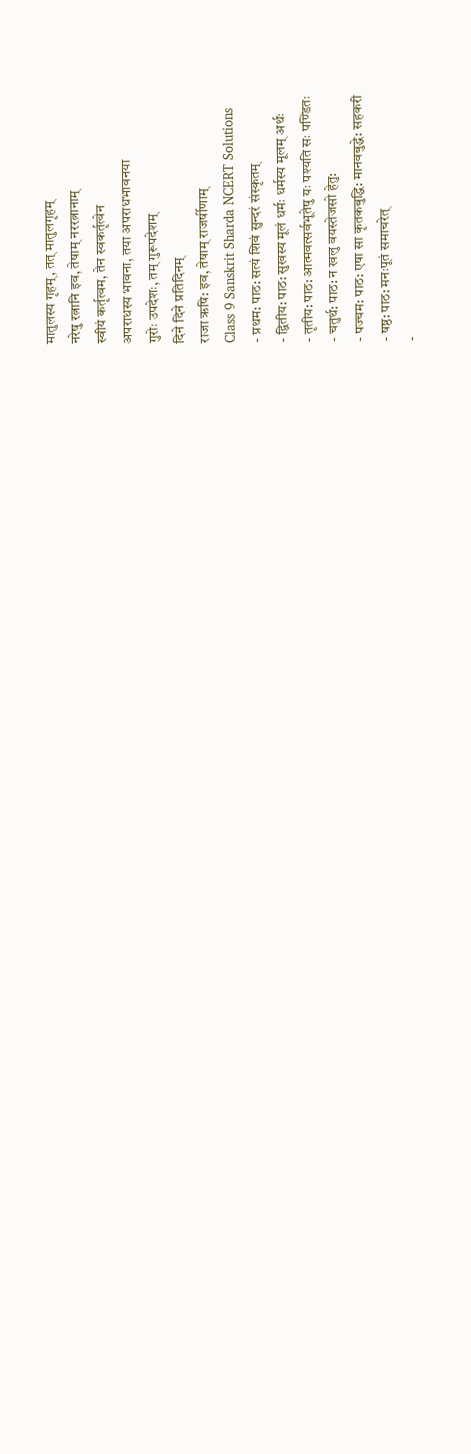मातुलस्य गृहम्, तत् मातुलगृहम्
नरेषु रत्नानि इव, तेषाम् नररत्नानाम्
स्वीयं कर्तृत्वम, तेन स्वकर्तृत्वेन
अपराधस्य भावना, तया अपराधभावनया
गुरोः उपदेशः, तम् गुरूपदेशम्
दिने दिने प्रतिदिनम्
राजा ऋषि: इव, तेषाम् राजर्षीणाम्
Class 9 Sanskrit Sharda NCERT Solutions
- प्रथम: पाठ: सत्यं शिवं सुन्दरं संस्कृतम्
- द्वितीय: पाठ: सुखस्य मूलं धर्मः धर्मस्य मूलम् अर्थः
- तृतीय: पाठ: आत्मवत्सर्वभूतेषु यः पश्यति सः पण्डितः
- चतुर्थ: पाठ: न खलु वयस्तेजसो हेतु:
- पज्चम: पाठ: एषा सा कृतकबुद्धि: मानवबुद्धे: सहकरी
- षष्ठ: पाठ: मनःपूतं समाचरेत्
-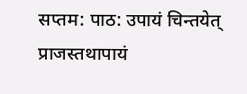सप्तम: पाठ: उपायं चिन्तयेत् प्राजस्तथापायं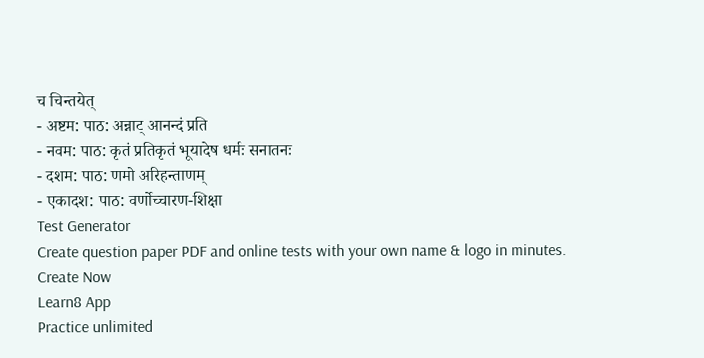च चिन्तयेत्
- अष्टम: पाठ: अन्नाट् आनन्दं प्रति
- नवम: पाठ: कृतं प्रतिकृतं भूयादेष धर्मः सनातनः
- दशम: पाठ: णमो अरिहन्ताणम्
- एकादश: पाठ: वर्णोच्चारण-शिक्षा
Test Generator
Create question paper PDF and online tests with your own name & logo in minutes.
Create Now
Learn8 App
Practice unlimited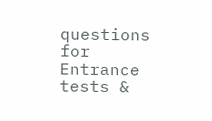questions for Entrance tests &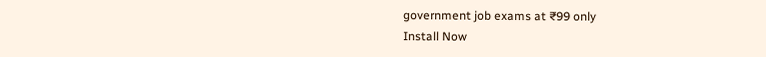government job exams at ₹99 only
Install Now